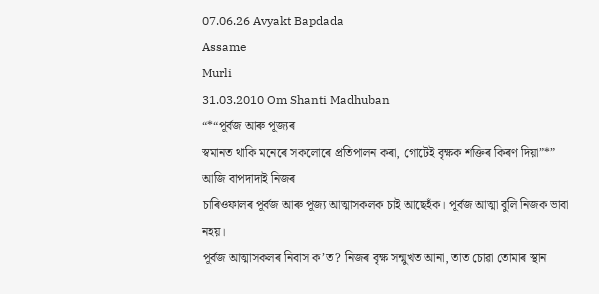07.06.26 Avyakt Bapdada
Assame
Murli
31.03.2010 Om Shanti Madhuban
“*“পূৰ্বজ আৰু পূজ্যৰ
স্বমানত থাকি মনেৰে সকলোৰে প্ৰতিপালন কৰা, গোটেই বৃক্ষক শক্তিৰ কিৰণ দিয়া”*”
আজি বাপদাদাই নিজৰ
চাৰিওফালৰ পূৰ্বজ আৰু পূজ্য আত্মাসকলক চাই আছেহঁক। পূৰ্বজ আত্মা বুলি নিজক ভাবা নহয়।
পূৰ্বজ আত্মাসকলৰ নিবাস ক’ত? নিজৰ বৃক্ষ সন্মুখত আনা, তাত চোৱা তোমাৰ স্থান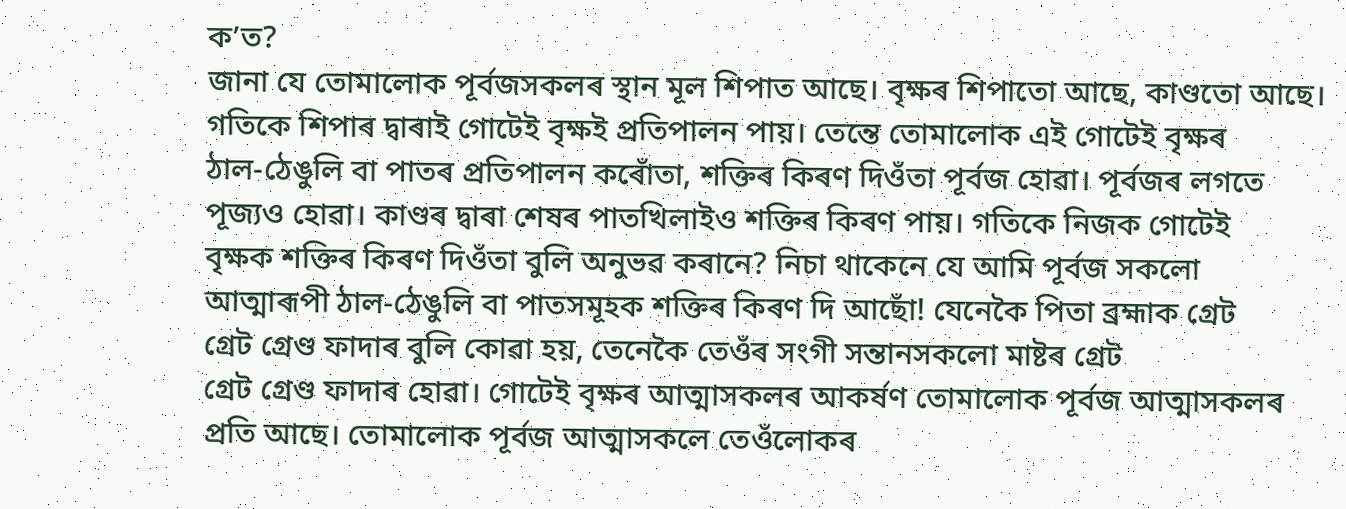ক’ত?
জানা যে তোমালোক পূৰ্বজসকলৰ স্থান মূল শিপাত আছে। বৃক্ষৰ শিপাতো আছে, কাণ্ডতো আছে।
গতিকে শিপাৰ দ্বাৰাই গোটেই বৃক্ষই প্ৰতিপালন পায়। তেন্তে তোমালোক এই গোটেই বৃক্ষৰ
ঠাল-ঠেঙুলি বা পাতৰ প্ৰতিপালন কৰোঁতা, শক্তিৰ কিৰণ দিওঁতা পূৰ্বজ হোৱা। পূৰ্বজৰ লগতে
পূজ্যও হোৱা। কাণ্ডৰ দ্বাৰা শেষৰ পাতখিলাইও শক্তিৰ কিৰণ পায়। গতিকে নিজক গোটেই
বৃক্ষক শক্তিৰ কিৰণ দিওঁতা বুলি অনুভৱ কৰানে? নিচা থাকেনে যে আমি পূৰ্বজ সকলো
আত্মাৰূপী ঠাল-ঠেঙুলি বা পাতসমূহক শক্তিৰ কিৰণ দি আছোঁ! যেনেকৈ পিতা ব্ৰহ্মাক গ্ৰেট
গ্ৰেট গ্ৰেণ্ড ফাদাৰ বুলি কোৱা হয়, তেনেকৈ তেওঁৰ সংগী সন্তানসকলো মাষ্টৰ গ্ৰেট
গ্ৰেট গ্ৰেণ্ড ফাদাৰ হোৱা। গোটেই বৃক্ষৰ আত্মাসকলৰ আকৰ্ষণ তোমালোক পূৰ্বজ আত্মাসকলৰ
প্ৰতি আছে। তোমালোক পূৰ্বজ আত্মাসকলে তেওঁলোকৰ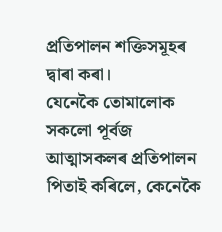প্ৰতিপালন শক্তিসমূহৰ দ্বাৰা কৰা।
যেনেকৈ তোমালোক সকলো পূৰ্বজ আত্মাসকলৰ প্ৰতিপালন পিতাই কৰিলে, কেনেকৈ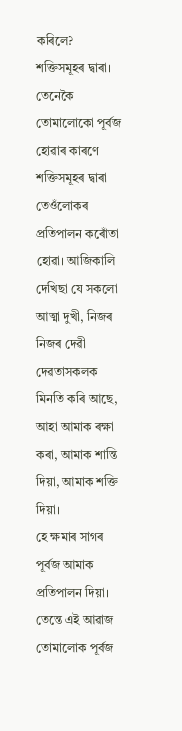কৰিলে?
শক্তিসমূহৰ দ্বাৰা। তেনেকৈ তোমালোকো পূৰ্বজ হোৱাৰ কাৰণে শক্তিসমূহৰ দ্বাৰা তেওঁলোকৰ
প্ৰতিপালন কৰোঁতা হোৱা। আজিকালি দেখিছা যে সকলো আত্মা দুখী, নিজৰ নিজৰ দেৱী
দেৱতাসকলক মিনতি কৰি আছে, আহা আমাক ৰক্ষা কৰা, আমাক শান্তি দিয়া, আমাক শক্তি দিয়া।
হে ক্ষমাৰ সাগৰ পূৰ্বজ আমাক প্ৰতিপালন দিয়া। তেন্তে এই আৱাজ তোমালোক পূৰ্বজ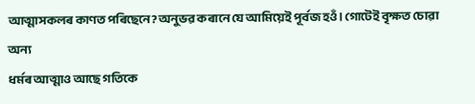আত্মাসকলৰ কাণত পৰিছেনে? অনুভৱ কৰানে যে আমিয়েই পূৰ্বজ হওঁ। গোটেই বৃক্ষত চোৱা অন্য
ধৰ্মৰ আত্মাও আছে গতিকে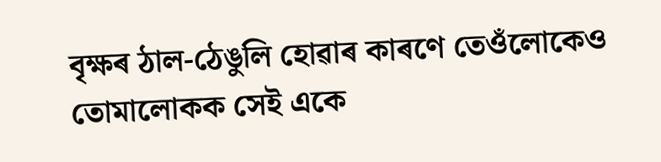বৃক্ষৰ ঠাল-ঠেঙুলি হোৱাৰ কাৰণে তেওঁলোকেও তোমালোকক সেই একে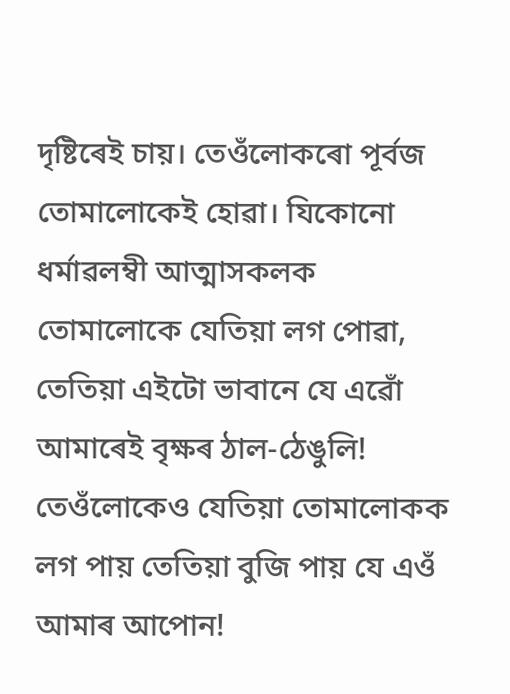দৃষ্টিৰেই চায়। তেওঁলোকৰো পূৰ্বজ তোমালোকেই হোৱা। যিকোনো ধৰ্মাৱলম্বী আত্মাসকলক
তোমালোকে যেতিয়া লগ পোৱা, তেতিয়া এইটো ভাবানে যে এৱোঁ আমাৰেই বৃক্ষৰ ঠাল-ঠেঙুলি!
তেওঁলোকেও যেতিয়া তোমালোকক লগ পায় তেতিয়া বুজি পায় যে এওঁ আমাৰ আপোন!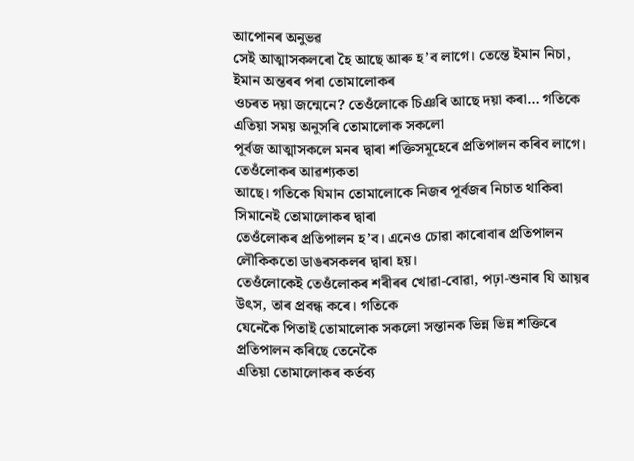আপোনৰ অনুভৱ
সেই আত্মাসকলৰো হৈ আছে আৰু হ’ব লাগে। তেন্তে ইমান নিচা, ইমান অন্তৰৰ পৰা তোমালোকৰ
ওচৰত দয়া জন্মেনে? তেওঁলোকে চিঞৰি আছে দয়া কৰা… গতিকে এতিয়া সময় অনুসৰি তোমালোক সকলো
পূৰ্বজ আত্মাসকলে মনৰ দ্বাৰা শক্তিসমূহেৰে প্ৰতিপালন কৰিব লাগে। তেওঁলোকৰ আৱশ্যকতা
আছে। গতিকে যিমান তোমালোকে নিজৰ পূৰ্বজৰ নিচাত থাকিবা সিমানেই তোমালোকৰ দ্বাৰা
তেওঁলোকৰ প্ৰতিপালন হ’ব। এনেও চোৱা কাৰোবাৰ প্ৰতিপালন লৌকিকতো ডাঙৰসকলৰ দ্বাৰা হয়।
তেওঁলোকেই তেওঁলোকৰ শৰীৰৰ খোৱা-বোৱা, পঢ়া-শুনাৰ যি আয়ৰ উৎস, তাৰ প্ৰবন্ধ কৰে। গতিকে
যেনেকৈ পিতাই তোমালোক সকলো সন্তানক ভিন্ন ভিন্ন শক্তিৰে প্ৰতিপালন কৰিছে তেনেকৈ
এতিয়া তোমালোকৰ কৰ্তব্য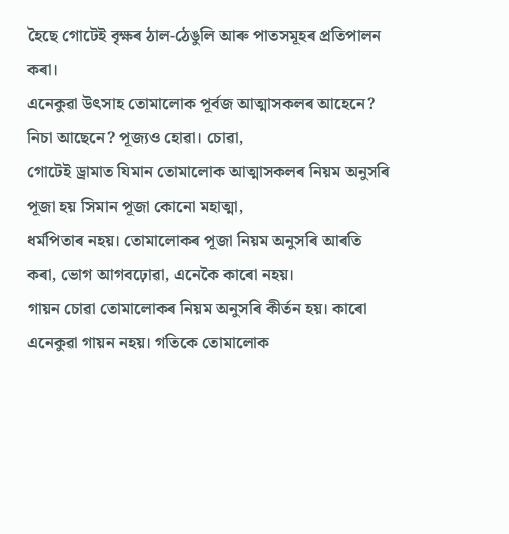হৈছে গোটেই বৃক্ষৰ ঠাল-ঠেঙুলি আৰু পাতসমূহৰ প্ৰতিপালন কৰা।
এনেকুৱা উৎসাহ তোমালোক পূৰ্বজ আত্মাসকলৰ আহেনে? নিচা আছেনে? পূজ্যও হোৱা। চোৱা,
গোটেই ড্ৰামাত যিমান তোমালোক আত্মাসকলৰ নিয়ম অনুসৰি পূজা হয় সিমান পূজা কোনো মহাত্মা,
ধৰ্মপিতাৰ নহয়। তোমালোকৰ পূজা নিয়ম অনুসৰি আৰতি কৰা, ভোগ আগবঢ়োৱা, এনেকৈ কাৰো নহয়।
গায়ন চোৱা তোমালোকৰ নিয়ম অনুসৰি কীৰ্তন হয়। কাৰো এনেকুৱা গায়ন নহয়। গতিকে তোমালোক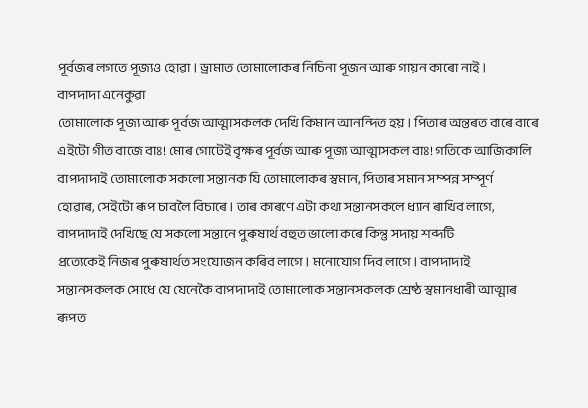পূৰ্বজৰ লগতে পূজ্যও হোৱা। ড্ৰামাত তোমালোকৰ নিচিনা পূজন আৰু গায়ন কাৰো নাই।
বাপদাদা এনেকুৱা
তোমালোক পূজ্য আৰু পূৰ্বজ আত্মাসকলক দেখি কিমান আনন্দিত হয়। পিতাৰ অন্তৰত বাৰে বাৰে
এইটো গীত বাজে বাঃ! মোৰ গোটেই বৃক্ষৰ পূৰ্বজ আৰু পূজ্য আত্মাসকল বাঃ! গতিকে আজিকালি
বাপদাদাই তোমালোক সকলো সন্তানক যি তোমালোকৰ স্বমান, পিতাৰ সমান সম্পন্ন সম্পূৰ্ণ
হোৱাৰ, সেইটো ৰূপ চাবলৈ বিচাৰে। তাৰ কাৰণে এটা কথা সন্তানসকলে ধ্যান ৰাখিব লাগে,
বাপদাদাই দেখিছে যে সকলো সন্তানে পুৰুষাৰ্থ বহুত ভালো কৰে কিন্তু সদায় শব্দটি
প্ৰত্যেকেই নিজৰ পুৰুষাৰ্থত সংযোজন কৰিব লাগে। মনোযোগ দিব লাগে। বাপদাদাই
সন্তানসকলক সোধে যে যেনেকৈ বাপদাদাই তোমালোক সন্তানসকলক শ্ৰেষ্ঠ স্বমানধাৰী আত্মাৰ
ৰূপত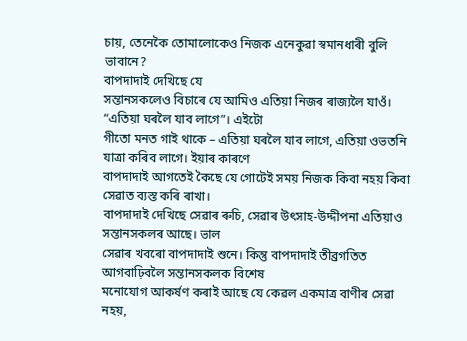চায়, তেনেকৈ তোমালোকেও নিজক এনেকুৱা স্বমানধাৰী বুলি ভাবানে?
বাপদাদাই দেখিছে যে
সন্তানসকলেও বিচাৰে যে আমিও এতিয়া নিজৰ ৰাজ্যলৈ যাওঁ। “এতিয়া ঘৰলৈ যাব লাগে”। এইটো
গীতো মনত গাই থাকে – এতিয়া ঘৰলৈ যাব লাগে, এতিয়া ওভতনি যাত্ৰা কৰিব লাগে। ইয়াৰ কাৰণে
বাপদাদাই আগতেই কৈছে যে গোটেই সময় নিজক কিবা নহয় কিবা সেৱাত ব্যস্ত কৰি ৰাখা।
বাপদাদাই দেখিছে সেৱাৰ ৰুচি, সেৱাৰ উৎসাহ-উদ্দীপনা এতিয়াও সন্তানসকলৰ আছে। ভাল
সেৱাৰ খবৰো বাপদাদাই শুনে। কিন্তু বাপদাদাই তীব্ৰগতিত আগবাঢ়িবলৈ সন্তানসকলক বিশেষ
মনোযোগ আকৰ্ষণ কৰাই আছে যে কেৱল একমাত্ৰ বাণীৰ সেৱা নহয়,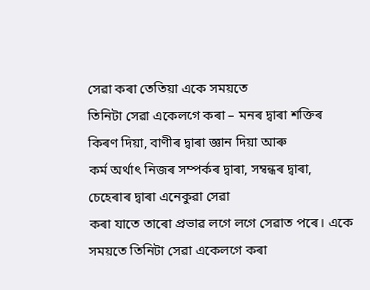সেৱা কৰা তেতিয়া একে সময়তে
তিনিটা সেৱা একেলগে কৰা – মনৰ দ্বাৰা শক্তিৰ কিৰণ দিয়া, বাণীৰ দ্বাৰা জ্ঞান দিয়া আৰু
কৰ্ম অৰ্থাৎ নিজৰ সম্পৰ্কৰ দ্বাৰা, সম্বন্ধৰ দ্বাৰা, চেহেৰাৰ দ্বাৰা এনেকুৱা সেৱা
কৰা যাতে তাৰো প্ৰভাৱ লগে লগে সেৱাত পৰে। একে সময়তে তিনিটা সেৱা একেলগে কৰা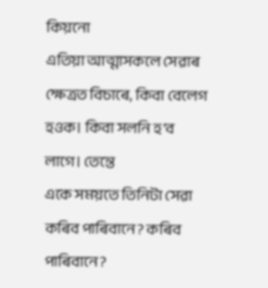কিয়নো
এতিয়া আত্মাসকলে সেৱাৰ ক্ষেত্ৰত বিচাৰে, কিবা বেলেগ হওক। কিবা সলনি হ’ব লাগে। তেন্তে
একে সময়তে তিনিটা সেৱা কৰিব পাৰিবানে? কৰিব পাৰিবানে?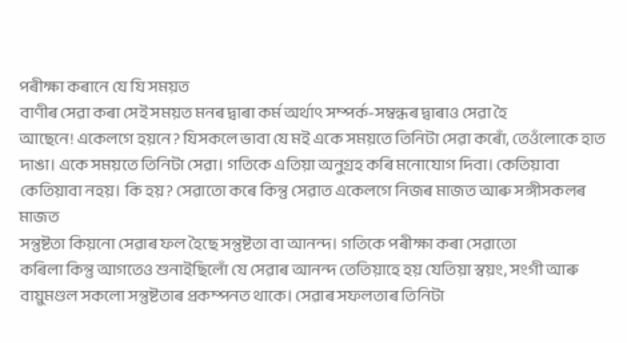পৰীক্ষা কৰানে যে যি সময়ত
বাণীৰ সেৱা কৰা সেই সময়ত মনৰ দ্বাৰা কৰ্ম অৰ্থাৎ সম্পৰ্ক-সম্বন্ধৰ দ্বাৰাও সেৱা হৈ
আছেনে! একেলগে হয়নে? যিসকলে ভাবা যে মই একে সময়তে তিনিটা সেৱা কৰোঁ, তেওঁলোকে হাত
দাঙা। একে সময়তে তিনিটা সেৱা। গতিকে এতিয়া অনুগ্ৰহ কৰি মনোযোগ দিবা। কেতিয়াবা
কেতিয়াবা নহয়। কি হয়? সেৱাতো কৰে কিন্তু সেৱাত একেলগে নিজৰ মাজত আৰু সঙ্গীসকলৰ মাজত
সন্তুষ্টতা কিয়নো সেৱাৰ ফল হৈছে সন্তুষ্টতা বা আনন্দ। গতিকে পৰীক্ষা কৰা সেৱাতো
কৰিলা কিন্তু আগতেও শুনাইছিলোঁ যে সেৱাৰ আনন্দ তেতিয়াহে হয় যেতিয়া স্বয়ং, সংগী আৰু
বায়ুমণ্ডল সকলো সন্তুষ্টতাৰ প্ৰকম্পনত থাকে। সেৱাৰ সফলতাৰ তিনিটা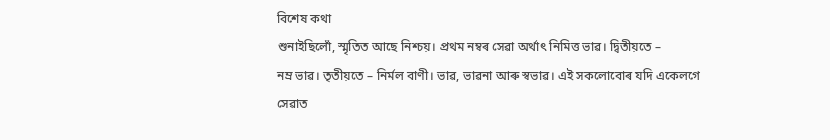বিশেষ কথা
শুনাইছিলোঁ, স্মৃতিত আছে নিশ্চয়। প্ৰথম নম্বৰ সেৱা অৰ্থাৎ নিমিত্ত ভাৱ। দ্বিতীয়তে –
নম্ৰ ভাৱ। তৃতীয়তে – নিৰ্মল বাণী। ভাৱ, ভাৱনা আৰু স্বভাৱ। এই সকলোবোৰ যদি একেলগে
সেৱাত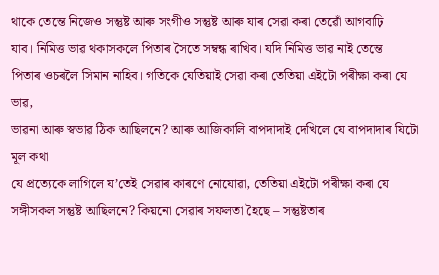থাকে তেন্তে নিজেও সন্তুষ্ট আৰু সংগীও সন্তুষ্ট আৰু যাৰ সেৱা কৰা তেৱোঁ আগবাঢ়ি
যাব। নিমিত্ত ভাৱ থকাসকলে পিতাৰ সৈতে সম্বন্ধ ৰাখিব। যদি নিমিত্ত ভাৱ নাই তেন্তে
পিতাৰ ওচৰলৈ সিমান নাহিব। গতিকে যেতিয়াই সেৱা কৰা তেতিয়া এইটো পৰীক্ষা কৰা যে ভাৱ,
ভাৱনা আৰু স্বভাৱ ঠিক আছিলনে? আৰু আজিকালি বাপদাদাই দেখিলে যে বাপদাদাৰ যিটো মূল কথা
যে প্ৰত্যেকে লাগিলে য’তেই সেৱাৰ কাৰণে নোযোৱা, তেতিয়া এইটো পৰীক্ষা কৰা যে
সঙ্গীসকল সন্তুষ্ট আছিলনে? কিয়নো সেৱাৰ সফলতা হৈছে – সন্তুষ্টতাৰ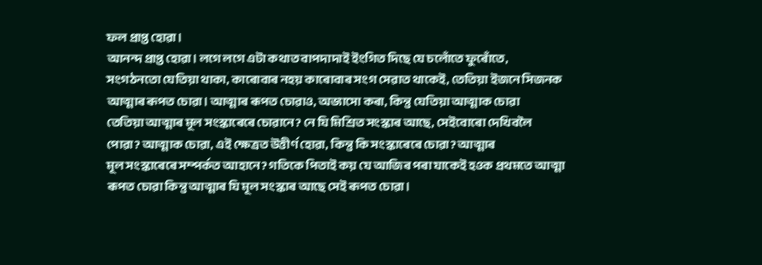ফল প্ৰাপ্ত হোৱা।
আনন্দ প্ৰাপ্ত হোৱা। লগে লগে এটা কথাত বাপদাদাই ইংগিত দিছে যে চলোঁতে ফুৰোঁতে,
সংগঠনতো যেতিয়া থাকা, কাৰোবাৰ নহয় কাৰোবাৰ সংগ সেৱাত থাকেই, তেতিয়া ইজনে সিজনক
আত্মাৰ ৰূপত চোৱা। আত্মাৰ ৰূপত চোৱাও, অভ্যাসো কৰা, কিন্তু যেতিয়া আত্মাক চোৱা
তেতিয়া আত্মাৰ মূল সংস্কাৰেৰে চোৱানে? নে যি মিশ্ৰিত সংস্কাৰ আছে, সেইবোৰো দেখিবলৈ
পোৱা? আত্মাক চোৱা, এই ক্ষেত্ৰত উত্তীৰ্ণ হোৱা, কিন্তু কি সংস্কাৰেৰে চোৱা? আত্মাৰ
মূল সংস্কাৰেৰে সম্পৰ্কত আহানে? গতিকে পিতাই কয় যে আজিৰ পৰা যাকেই হওক প্ৰথমতে আত্মা
ৰূপত চোৱা কিন্তু আত্মাৰ যি মূল সংস্কাৰ আছে সেই ৰূপত চোৱা।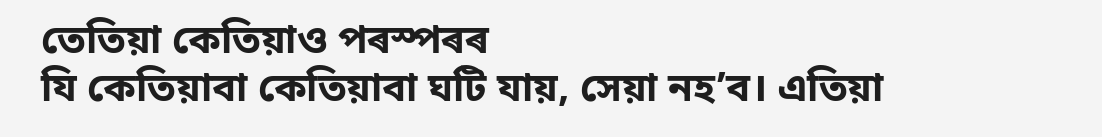তেতিয়া কেতিয়াও পৰস্পৰৰ
যি কেতিয়াবা কেতিয়াবা ঘটি যায়, সেয়া নহ’ব। এতিয়া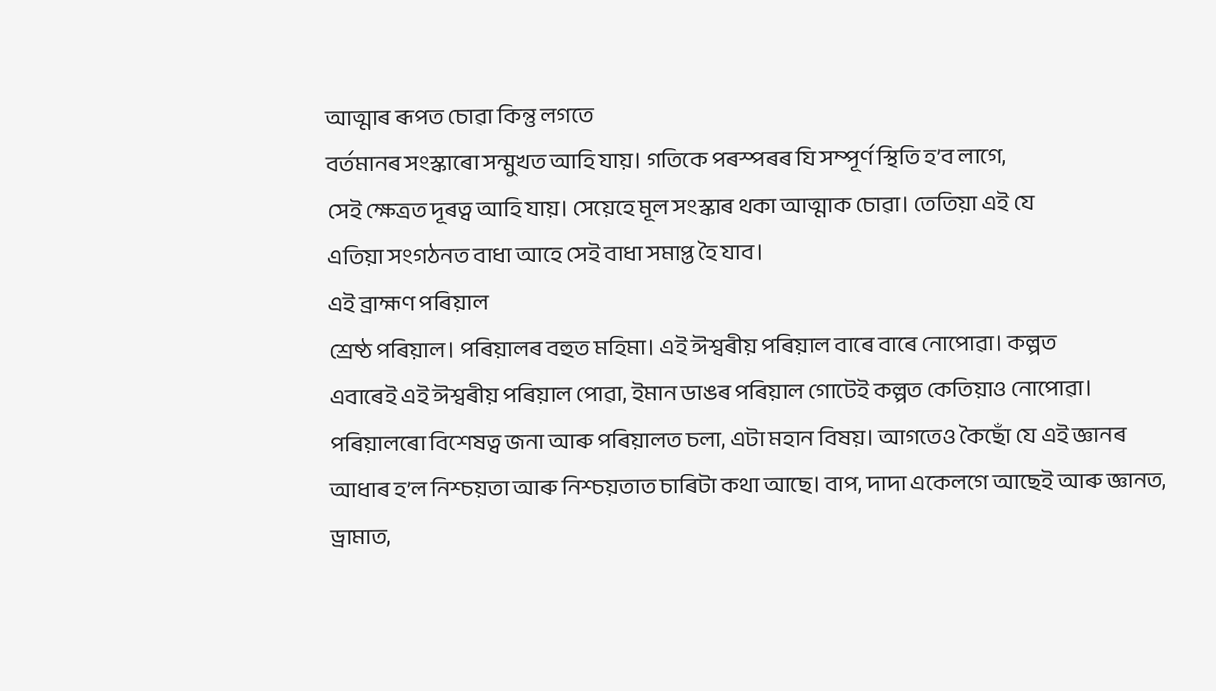আত্মাৰ ৰূপত চোৱা কিন্তু লগতে
বৰ্তমানৰ সংস্কাৰো সন্মুখত আহি যায়। গতিকে পৰস্পৰৰ যি সম্পূৰ্ণ স্থিতি হ’ব লাগে,
সেই ক্ষেত্ৰত দূৰত্ব আহি যায়। সেয়েহে মূল সংস্কাৰ থকা আত্মাক চোৱা। তেতিয়া এই যে
এতিয়া সংগঠনত বাধা আহে সেই বাধা সমাপ্ত হৈ যাব।
এই ব্ৰাহ্মণ পৰিয়াল
শ্ৰেষ্ঠ পৰিয়াল। পৰিয়ালৰ বহুত মহিমা। এই ঈশ্বৰীয় পৰিয়াল বাৰে বাৰে নোপোৱা। কল্পত
এবাৰেই এই ঈশ্বৰীয় পৰিয়াল পোৱা, ইমান ডাঙৰ পৰিয়াল গোটেই কল্পত কেতিয়াও নোপোৱা।
পৰিয়ালৰো বিশেষত্ব জনা আৰু পৰিয়ালত চলা, এটা মহান বিষয়। আগতেও কৈছোঁ যে এই জ্ঞানৰ
আধাৰ হ’ল নিশ্চয়তা আৰু নিশ্চয়তাত চাৰিটা কথা আছে। বাপ, দাদা একেলগে আছেই আৰু জ্ঞানত,
ড্ৰামাত,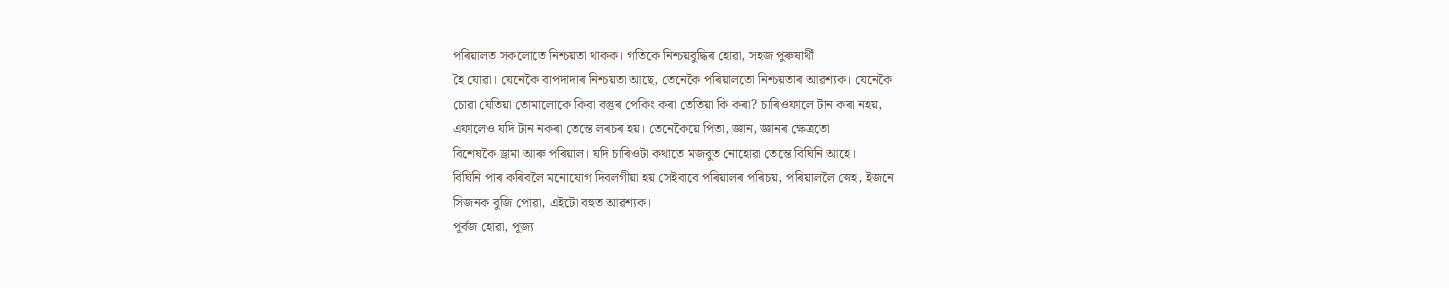পৰিয়ালত সকলোতে নিশ্চয়তা থাকক। গতিকে নিশ্চয়বুদ্ধিৰ হোৱা, সহজ পুৰুষাৰ্থী
হৈ যোৱা। যেনেকৈ বাপদাদাৰ নিশ্চয়তা আছে, তেনেকৈ পৰিয়ালতো নিশ্চয়তাৰ আৱশ্যক। যেনেকৈ
চোৱা যেতিয়া তোমালোকে কিবা বস্তুৰ পেকিং কৰা তেতিয়া কি কৰা? চাৰিওফালে টান কৰা নহয়,
এফালেও যদি টান নকৰা তেন্তে লৰচৰ হয়। তেনেকৈয়ে পিতা, জ্ঞান, জ্ঞানৰ ক্ষেত্ৰতো
বিশেষকৈ ড্ৰামা আৰু পৰিয়াল। যদি চাৰিওটা কথাতে মজবুত নোহোৱা তেন্তে বিঘিনি আহে।
বিঘিনি পাৰ কৰিবলৈ মনোযোগ দিবলগীয়া হয় সেইবাবে পৰিয়ালৰ পৰিচয়, পৰিয়াললৈ স্নেহ, ইজনে
সিজনক বুজি পোৱা, এইটো বহুত আৱশ্যক।
পূৰ্বজ হোৱা, পূজ্য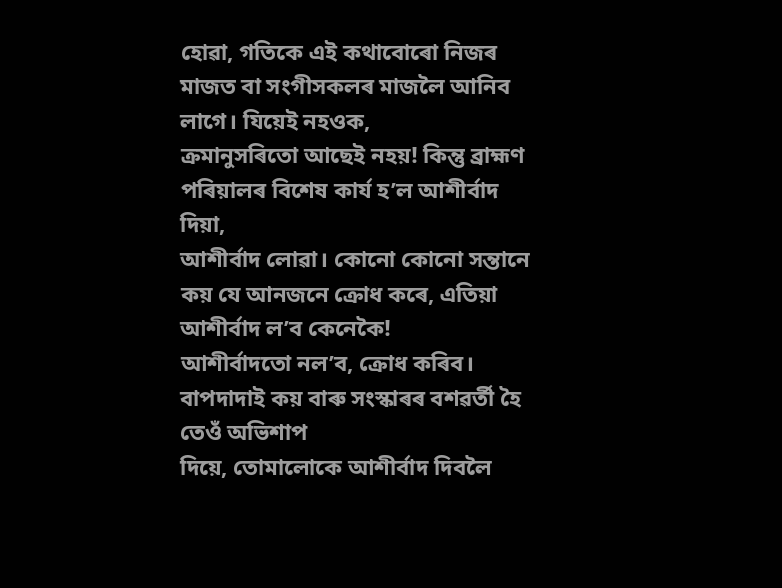হোৱা, গতিকে এই কথাবোৰো নিজৰ মাজত বা সংগীসকলৰ মাজলৈ আনিব লাগে। যিয়েই নহওক,
ক্ৰমানুসৰিতো আছেই নহয়! কিন্তু ব্ৰাহ্মণ পৰিয়ালৰ বিশেষ কাৰ্য হ’ল আশীৰ্বাদ দিয়া,
আশীৰ্বাদ লোৱা। কোনো কোনো সন্তানে কয় যে আনজনে ক্ৰোধ কৰে, এতিয়া আশীৰ্বাদ ল’ব কেনেকৈ!
আশীৰ্বাদতো নল’ব, ক্ৰোধ কৰিব। বাপদাদাই কয় বাৰু সংস্কাৰৰ বশৱৰ্তী হৈ তেওঁ অভিশাপ
দিয়ে, তোমালোকে আশীৰ্বাদ দিবলৈ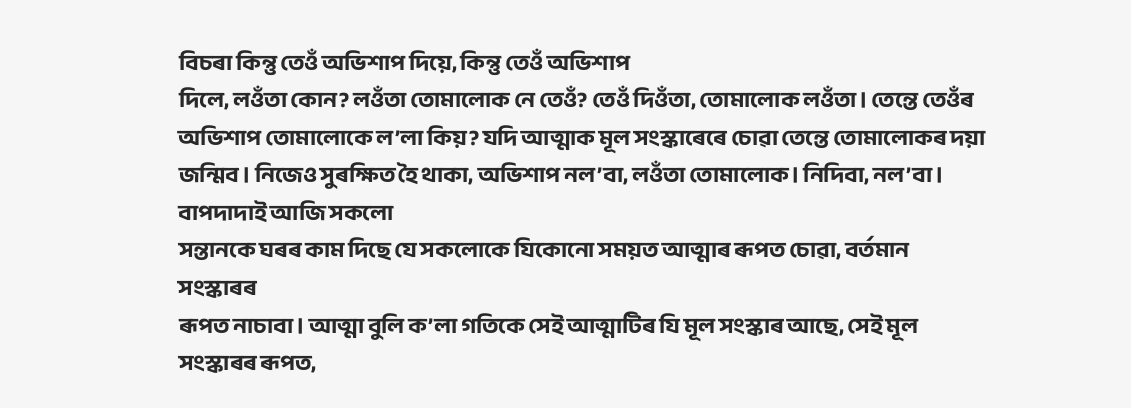বিচৰা কিন্তু তেওঁ অভিশাপ দিয়ে, কিন্তু তেওঁ অভিশাপ
দিলে, লওঁতা কোন? লওঁতা তোমালোক নে তেওঁ? তেওঁ দিওঁতা, তোমালোক লওঁতা। তেন্তে তেওঁৰ
অভিশাপ তোমালোকে ল’লা কিয়? যদি আত্মাক মূল সংস্কাৰেৰে চোৱা তেন্তে তোমালোকৰ দয়া
জন্মিব। নিজেও সুৰক্ষিত হৈ থাকা, অভিশাপ নল’বা, লওঁতা তোমালোক। নিদিবা, নল’বা।
বাপদাদাই আজি সকলো
সন্তানকে ঘৰৰ কাম দিছে যে সকলোকে যিকোনো সময়ত আত্মাৰ ৰূপত চোৱা, বৰ্তমান সংস্কাৰৰ
ৰূপত নাচাবা। আত্মা বুলি ক’লা গতিকে সেই আত্মাটিৰ যি মূল সংস্কাৰ আছে, সেই মূল
সংস্কাৰৰ ৰূপত,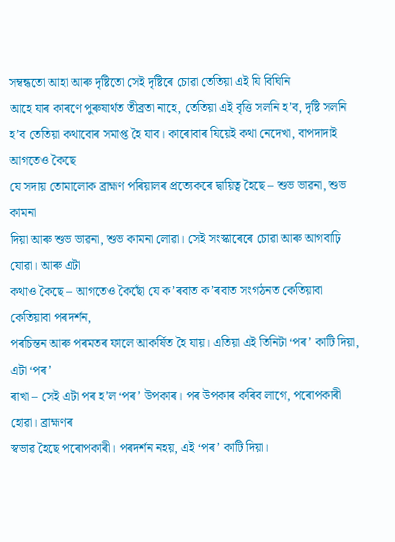সম্বন্ধতো আহা আৰু দৃষ্টিতো সেই দৃষ্টিৰে চোৱা তেতিয়া এই যি বিঘিনি
আহে যাৰ কাৰণে পুৰুষাৰ্থত তীব্ৰতা নাহে, তেতিয়া এই বৃত্তি সলনি হ’ব, দৃষ্টি সলনি
হ’ব তেতিয়া কথাবোৰ সমাপ্ত হৈ যাব। কাৰোবাৰ যিয়েই কথা নেদেখা, বাপদাদাই আগতেও কৈছে
যে সদায় তোমালোক ব্ৰাহ্মণ পৰিয়ালৰ প্ৰত্যেকৰে দ্বায়িত্ব হৈছে – শুভ ভাৱনা, শুভ কামনা
দিয়া আৰু শুভ ভাৱনা, শুভ কামনা লোৱা। সেই সংস্কাৰেৰে চোৱা আৰু আগবাঢ়ি যোৱা। আৰু এটা
কথাও কৈছে – আগতেও কৈছোঁ যে ক’ৰবাত ক’ৰবাত সংগঠনত কেতিয়াবা কেতিয়াবা পৰদৰ্শন,
পৰচিন্তন আৰু পৰমতৰ ফালে আকৰ্ষিত হৈ যায়। এতিয়া এই তিনিটা ‘পৰ’ কাটি দিয়া, এটা ‘পৰ’
ৰাখা – সেই এটা পৰ হ’ল ‘পৰ’ উপকাৰ। পৰ উপকাৰ কৰিব লাগে, পৰোপকাৰী হোৱা। ব্ৰাহ্মণৰ
স্বভাৱ হৈছে পৰোপকাৰী। পৰদৰ্শন নহয়, এই ‘পৰ’ কাটি দিয়া।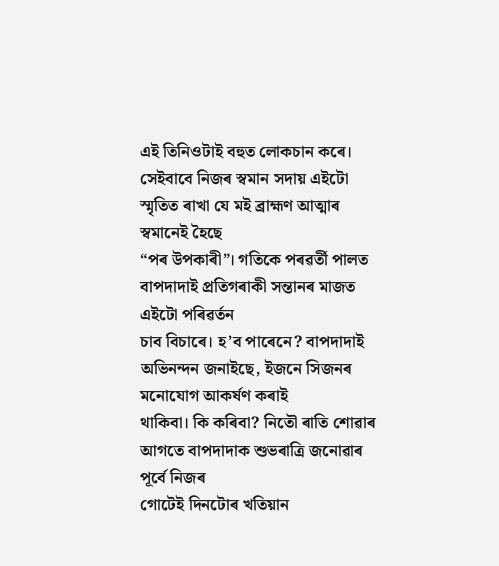এই তিনিওটাই বহুত লোকচান কৰে।
সেইবাবে নিজৰ স্বমান সদায় এইটো স্মৃতিত ৰাখা যে মই ব্ৰাহ্মণ আত্মাৰ স্বমানেই হৈছে
“পৰ উপকাৰী”। গতিকে পৰৱৰ্তী পালত বাপদাদাই প্ৰতিগৰাকী সন্তানৰ মাজত এইটো পৰিৱৰ্তন
চাব বিচাৰে। হ’ব পাৰেনে? বাপদাদাই অভিনন্দন জনাইছে, ইজনে সিজনৰ মনোযোগ আকৰ্ষণ কৰাই
থাকিবা। কি কৰিবা? নিতৌ ৰাতি শোৱাৰ আগতে বাপদাদাক শুভৰাত্ৰি জনোৱাৰ পূৰ্বে নিজৰ
গোটেই দিনটোৰ খতিয়ান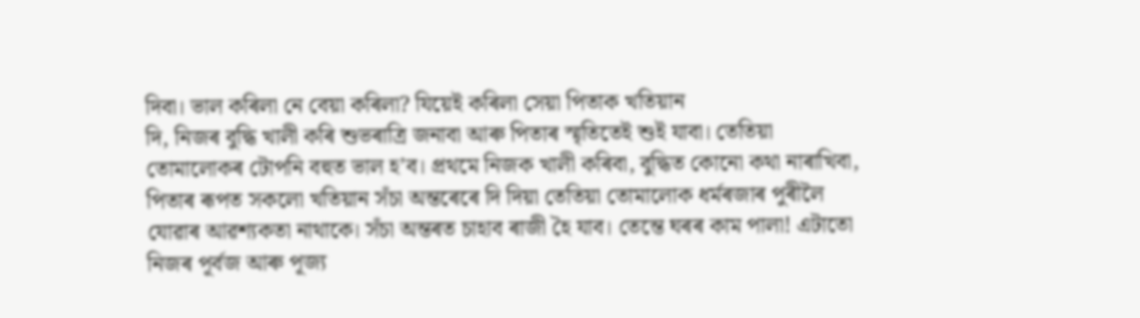দিবা। ভাল কৰিলা নে বেয়া কৰিলা? যিয়েই কৰিলা সেয়া পিতাক খতিয়ান
দি, নিজৰ বুদ্ধি খালী কৰি শুভৰাত্ৰি জনাবা আৰু পিতাৰ স্মৃতিতেই শুই যাবা। তেতিয়া
তোমালোকৰ টোপনি বহুত ভাল হ’ব। প্ৰথমে নিজক খালী কৰিবা, বুদ্ধিত কোনো কথা নাৰাখিবা,
পিতাৰ ৰূপত সকলো খতিয়ান সঁচা অন্তৰেৰে দি দিয়া তেতিয়া তোমালোক ধৰ্মৰজাৰ পুৰীলৈ
যোৱাৰ আৱশ্যকতা নাথাকে। সঁচা অন্তৰত চাহাব ৰাজী হৈ যাব। তেন্তে ঘৰৰ কাম পালা! এটাতো
নিজৰ পূৰ্বজ আৰু পূজ্য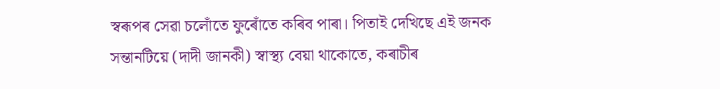স্বৰূপৰ সেৱা চলোঁতে ফুৰোঁতে কৰিব পাৰা। পিতাই দেখিছে এই জনক
সন্তানটিয়ে (দাদী জানকী) স্বাস্থ্য বেয়া থাকোতে, কৰাচীৰ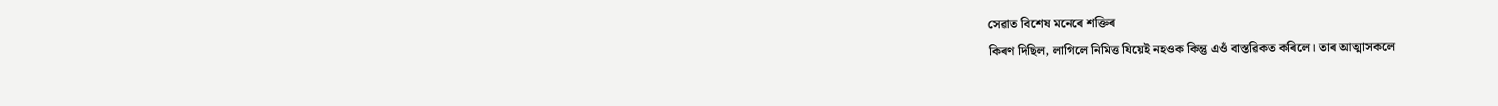সেৱাত বিশেষ মনেৰে শক্তিৰ
কিৰণ দিছিল, লাগিলে নিমিত্ত যিয়েই নহওক কিন্তু এওঁ বাস্তৱিকত কৰিলে। তাৰ আত্মাসকলে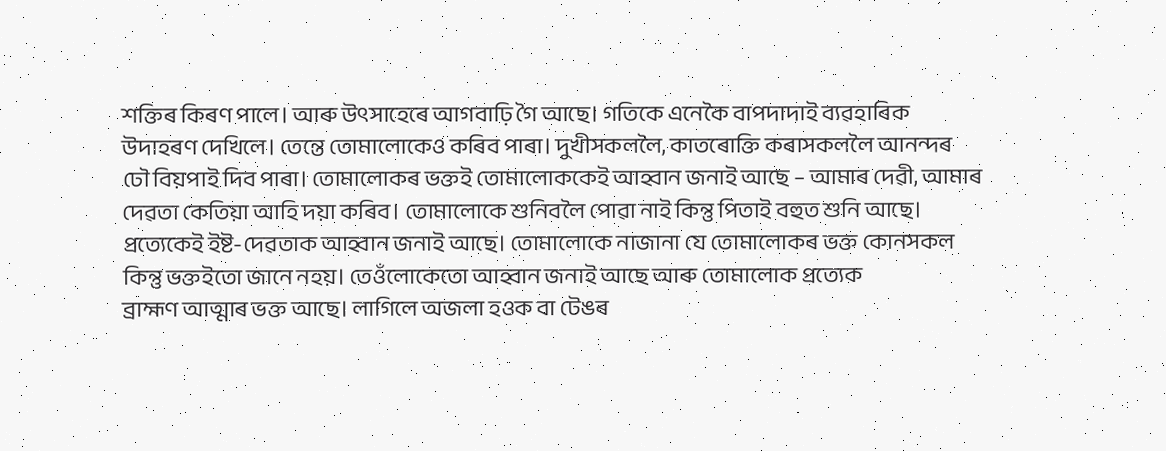শক্তিৰ কিৰণ পালে। আৰু উৎসাহেৰে আগবাঢ়ি গৈ আছে। গতিকে এনেকৈ বাপদাদাই ব্যৱহাৰিক
উদাহৰণ দেখিলে। তেন্তে তোমালোকেও কৰিব পাৰা। দুখীসকললৈ, কাতৰোক্তি কৰাসকললৈ আনন্দৰ
ঢৌ বিয়পাই দিব পাৰা। তোমালোকৰ ভক্তই তোমালোককেই আহ্বান জনাই আছে – আমাৰ দেৱী, আমাৰ
দেৱতা কেতিয়া আহি দয়া কৰিব। তোমালোকে শুনিবলৈ পোৱা নাই কিন্তু পিতাই বহুত শুনি আছে।
প্ৰত্যেকেই ইষ্ট-দেৱতাক আহ্বান জনাই আছে। তোমালোকে নাজানা যে তোমালোকৰ ভক্ত কোনসকল
কিন্তু ভক্তইতো জানে নহয়। তেওঁলোকেতো আহ্বান জনাই আছে আৰু তোমালোক প্ৰত্যেক
ব্ৰাহ্মণ আত্মাৰ ভক্ত আছে। লাগিলে অজলা হওক বা টেঙৰ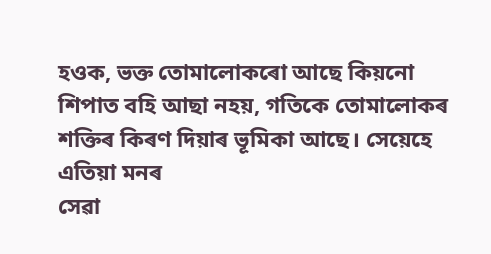হওক, ভক্ত তোমালোকৰো আছে কিয়নো
শিপাত বহি আছা নহয়, গতিকে তোমালোকৰ শক্তিৰ কিৰণ দিয়াৰ ভূমিকা আছে। সেয়েহে এতিয়া মনৰ
সেৱা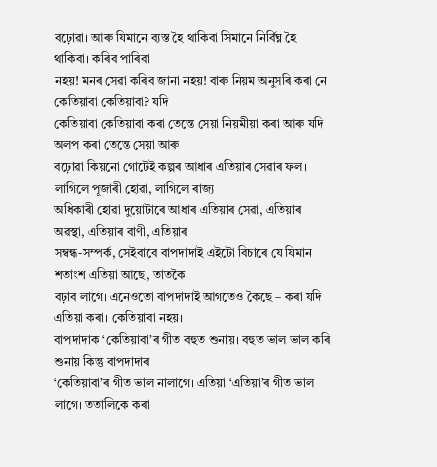বঢ়োৱা। আৰু যিমানে ব্যস্ত হৈ থাকিবা সিমানে নিৰ্বিঘ্ন হৈ থাকিবা। কৰিব পাৰিবা
নহয়! মনৰ সেৱা কৰিব জানা নহয়! বাৰু নিয়ম অনুসৰি কৰা নে কেতিয়াবা কেতিয়াবা? যদি
কেতিয়াবা কেতিয়াবা কৰা তেন্তে সেয়া নিয়মীয়া কৰা আৰু যদি অলপ কৰা তেন্তে সেয়া আৰু
বঢ়োৱা কিয়নো গোটেই কল্পৰ আধাৰ এতিয়াৰ সেৱাৰ ফল। লাগিলে পূজাৰী হোৱা, লাগিলে ৰাজ্য
অধিকাৰী হোৱা দুয়োটাৰে আধাৰ এতিয়াৰ সেৱা, এতিয়াৰ অৱস্থা, এতিয়াৰ বাণী, এতিয়াৰ
সম্বন্ধ-সম্পৰ্ক, সেইবাবে বাপদাদাই এইটো বিচাৰে যে যিমান শতাংশ এতিয়া আছে, তাতকৈ
বঢ়াব লাগে। এনেওতো বাপদাদাই আগতেও কৈছে – কৰা যদি এতিয়া কৰা। কেতিয়াবা নহয়।
বাপদাদাক ‘কেতিয়াবা’ৰ গীত বহুত শুনায়। বহুত ভাল ভাল কৰি শুনায় কিন্তু বাপদাদাৰ
‘কেতিয়াবা’ৰ গীত ভাল নালাগে। এতিয়া ‘এতিয়া’ৰ গীত ভাল লাগে। ততালিকে কৰা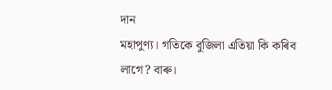দান
মহাপুণ্য। গতিকে বুজিলা এতিয়া কি কৰিব লাগে? বাৰু।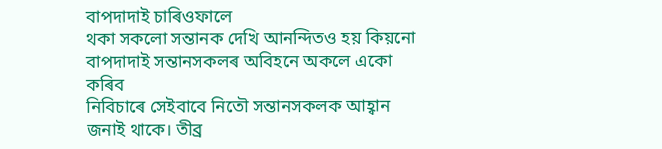বাপদাদাই চাৰিওফালে
থকা সকলো সন্তানক দেখি আনন্দিতও হয় কিয়নো বাপদাদাই সন্তানসকলৰ অবিহনে অকলে একো কৰিব
নিবিচাৰে সেইবাবে নিতৌ সন্তানসকলক আহ্বান জনাই থাকে। তীব্ৰ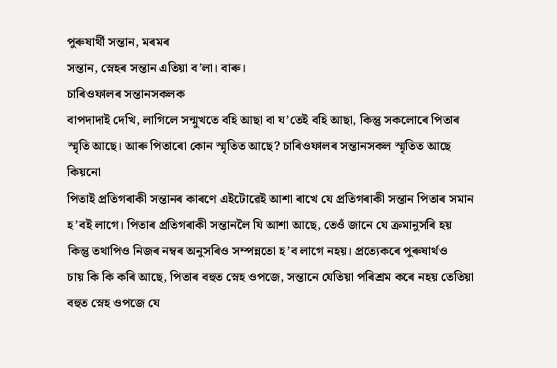পুৰুষাৰ্থী সন্তান, মৰমৰ
সন্তান, স্নেহৰ সন্তান এতিয়া ব’লা। বাৰু।
চাৰিওফালৰ সন্তানসকলক
বাপদাদাই দেখি, লাগিলে সন্মুখতে বহি আছা বা য’তেই বহি আছা, কিন্তু সকলোৰে পিতাৰ
স্মৃতি আছে। আৰু পিতাৰো কোন স্মৃতিত আছে? চাৰিওফালৰ সন্তানসকল স্মৃতিত আছে কিয়নো
পিতাই প্ৰতিগৰাকী সন্তানৰ কাৰণে এইটোৱেই আশা ৰাখে যে প্ৰতিগৰাকী সন্তান পিতাৰ সমান
হ’বই লাগে। পিতাৰ প্ৰতিগৰাকী সন্তানলৈ যি আশা আছে, তেওঁ জানে যে ক্ৰমানুসৰি হয়
কিন্তু তথাপিও নিজৰ নম্বৰ অনুসৰিও সম্পন্নতো হ’ব লাগে নহয়। প্ৰত্যেকৰে পুৰুষাৰ্থও
চায় কি কি কৰি আছে, পিতাৰ বহুত স্নেহ ওপজে, সন্তানে যেতিয়া পৰিশ্ৰম কৰে নহয় তেতিয়া
বহুত স্নেহ ওপজে যে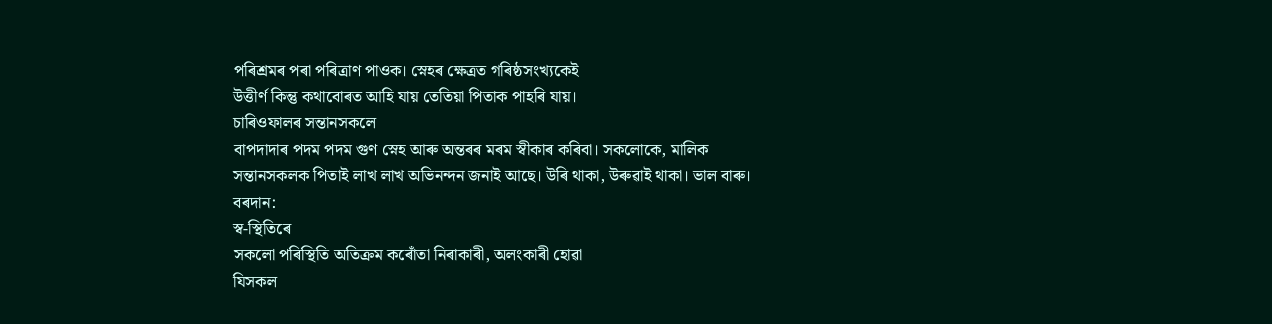পৰিশ্ৰমৰ পৰা পৰিত্ৰাণ পাওক। স্নেহৰ ক্ষেত্ৰত গৰিষ্ঠসংখ্যকেই
উত্তীৰ্ণ কিন্তু কথাবোৰত আহি যায় তেতিয়া পিতাক পাহৰি যায়।
চাৰিওফালৰ সন্তানসকলে
বাপদাদাৰ পদম পদম গুণ স্নেহ আৰু অন্তৰৰ মৰম স্বীকাৰ কৰিবা। সকলোকে, মালিক
সন্তানসকলক পিতাই লাখ লাখ অভিনন্দন জনাই আছে। উৰি থাকা, উৰুৱাই থাকা। ভাল বাৰু।
বৰদান:
স্ব-স্থিতিৰে
সকলো পৰিস্থিতি অতিক্ৰম কৰোঁতা নিৰাকাৰী, অলংকাৰী হোৱা
যিসকল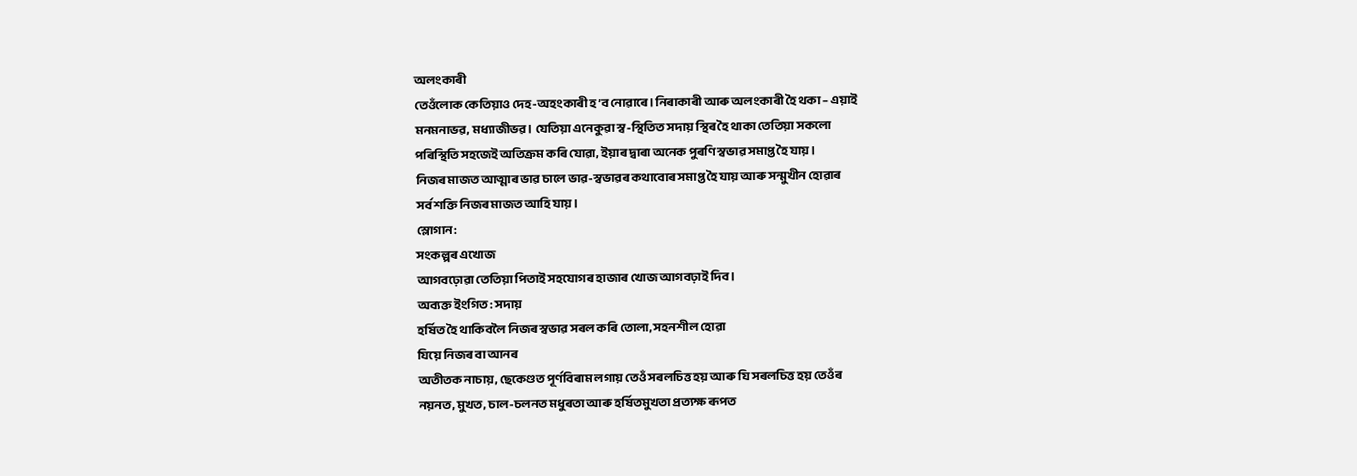অলংকাৰী
তেওঁলোক কেতিয়াও দেহ-অহংকাৰী হ’ব নোৱাৰে। নিৰাকাৰী আৰু অলংকাৰী হৈ থকা – এয়াই
মনমনাভৱ, মধ্যাজীভৱ। যেতিয়া এনেকুৱা স্ব-স্থিতিত সদায় স্থিৰ হৈ থাকা তেতিয়া সকলো
পৰিস্থিতি সহজেই অতিক্ৰম কৰি যোৱা, ইয়াৰ দ্বাৰা অনেক পুৰণি স্বভাৱ সমাপ্ত হৈ যায়।
নিজৰ মাজত আত্মাৰ ভাৱ চালে ভাৱ-স্বভাৱৰ কথাবোৰ সমাপ্ত হৈ যায় আৰু সন্মুখীন হোৱাৰ
সৰ্ব শক্তি নিজৰ মাজত আহি যায়।
স্লোগান:
সংকল্পৰ এখোজ
আগবঢ়োৱা তেতিয়া পিতাই সহযোগৰ হাজাৰ খোজ আগবঢ়াই দিব।
অব্যক্ত ইংগিত: সদায়
হৰ্ষিত হৈ থাকিবলৈ নিজৰ স্বভাৱ সৰল কৰি তোলা, সহনশীল হোৱা
যিয়ে নিজৰ বা আনৰ
অতীতক নাচায়, ছেকেণ্ডত পূৰ্ণবিৰাম লগায় তেওঁ সৰলচিত্ত হয় আৰু যি সৰলচিত্ত হয় তেওঁৰ
নয়নত, মুখত, চাল-চলনত মধুৰতা আৰু হৰ্ষিতমুখতা প্ৰত্যক্ষ ৰূপত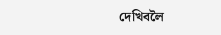দেখিবলৈ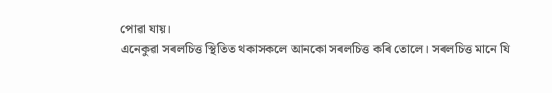পোৱা যায়।
এনেকুৱা সৰলচিত্ত স্থিতিত থকাসকলে আনকো সৰলচিত্ত কৰি তোলে। সৰলচিত্ত মানে যি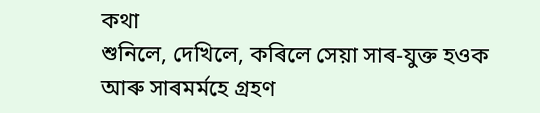কথা
শুনিলে, দেখিলে, কৰিলে সেয়া সাৰ-যুক্ত হওক আৰু সাৰমৰ্মহে গ্ৰহণ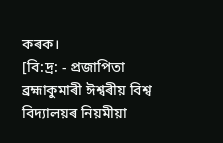কৰক।
[বি:দ্ৰ: - প্ৰজাপিতা
ব্ৰহ্মাকুমাৰী ঈশ্বৰীয় বিশ্ব বিদ্যালয়ৰ নিয়মীয়া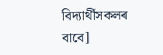বিদ্যাৰ্থীসকলৰ বাবে]